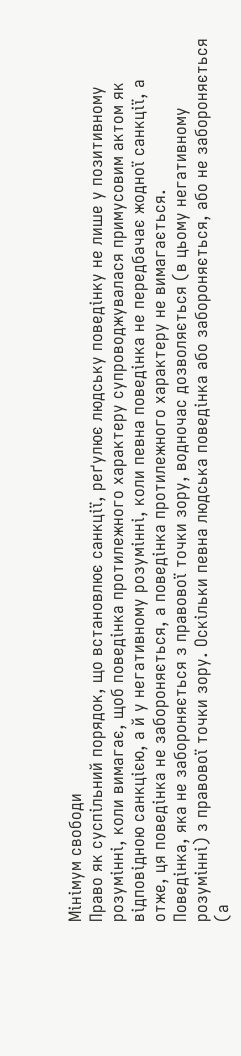Мінімум свободи
Право як суспільний порядок, що встановлює санкції, реґулює людську поведінку не лише у позитивному розумінні, коли вимагає, щоб поведінка протилежного характеру супроводжувалася примусовим актом як відповідною санкцією, а й у негативному розумінні, коли певна поведінка не передбачає жодної санкції, а отже, ця поведінка не забороняється, а поведінка протилежного характеру не вимагається.
Поведінка, яка не забороняється з правової точки зору, водночас дозволяється (в цьому негативному розумінні) з правової точки зору. Оскільки певна людська поведінка або забороняється, або не забороняється (а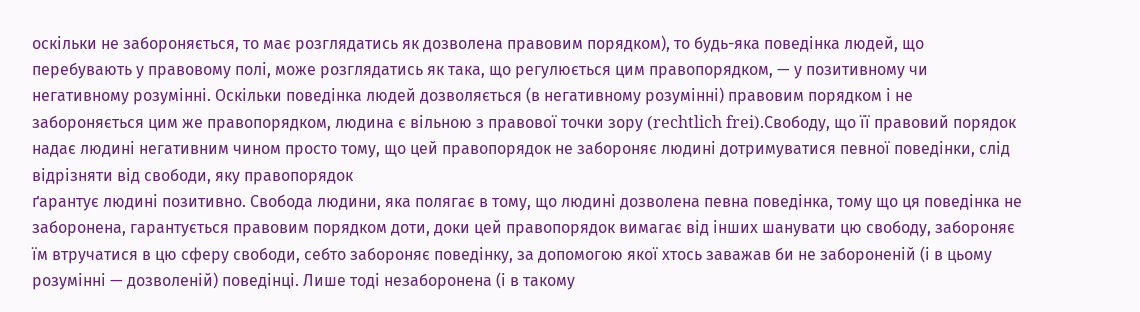оскільки не забороняється, то має розглядатись як дозволена правовим порядком), то будь-яка поведінка людей, що перебувають у правовому полі, може розглядатись як така, що регулюється цим правопорядком, — у позитивному чи негативному розумінні. Оскільки поведінка людей дозволяється (в негативному розумінні) правовим порядком і не забороняється цим же правопорядком, людина є вільною з правової точки зору (rechtlich frei).Свободу, що її правовий порядок надає людині негативним чином просто тому, що цей правопорядок не забороняє людині дотримуватися певної поведінки, слід відрізняти від свободи, яку правопорядок
ґарантує людині позитивно. Свобода людини, яка полягає в тому, що людині дозволена певна поведінка, тому що ця поведінка не заборонена, гарантується правовим порядком доти, доки цей правопорядок вимагає від інших шанувати цю свободу, забороняє їм втручатися в цю сферу свободи, себто забороняє поведінку, за допомогою якої хтось заважав би не забороненій (і в цьому розумінні — дозволеній) поведінці. Лише тоді незаборонена (і в такому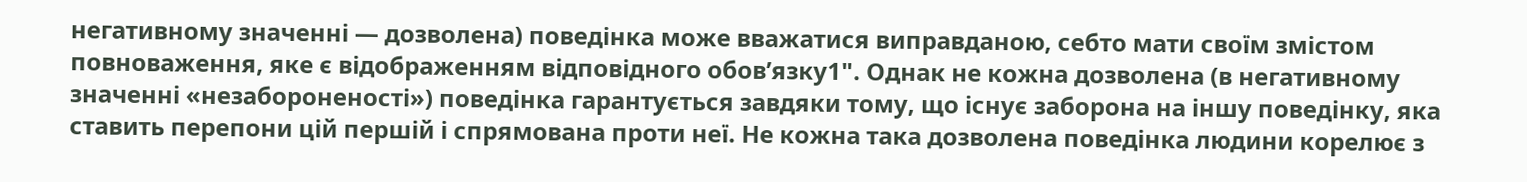негативному значенні — дозволена) поведінка може вважатися виправданою, себто мати своїм змістом повноваження, яке є відображенням відповідного обов’язку1". Однак не кожна дозволена (в негативному значенні «незабороненості») поведінка гарантується завдяки тому, що існує заборона на іншу поведінку, яка ставить перепони цій першій і спрямована проти неї. He кожна така дозволена поведінка людини корелює з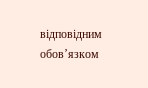відповідним обов’язком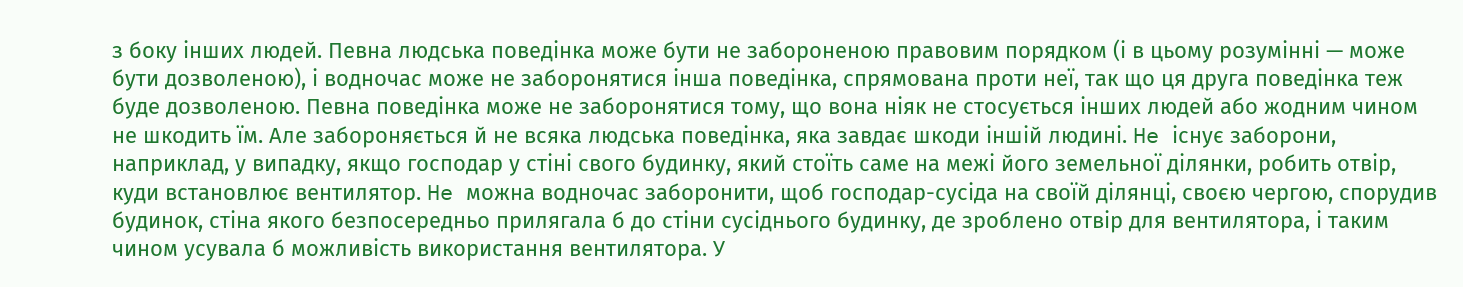з боку інших людей. Певна людська поведінка може бути не забороненою правовим порядком (і в цьому розумінні — може бути дозволеною), і водночас може не заборонятися інша поведінка, спрямована проти неї, так що ця друга поведінка теж буде дозволеною. Певна поведінка може не заборонятися тому, що вона ніяк не стосується інших людей або жодним чином не шкодить їм. Але забороняється й не всяка людська поведінка, яка завдає шкоди іншій людині. He існує заборони, наприклад, у випадку, якщо господар у стіні свого будинку, який стоїть саме на межі його земельної ділянки, робить отвір, куди встановлює вентилятор. He можна водночас заборонити, щоб господар-сусіда на своїй ділянці, своєю чергою, спорудив будинок, стіна якого безпосередньо прилягала б до стіни сусіднього будинку, де зроблено отвір для вентилятора, і таким чином усувала б можливість використання вентилятора. У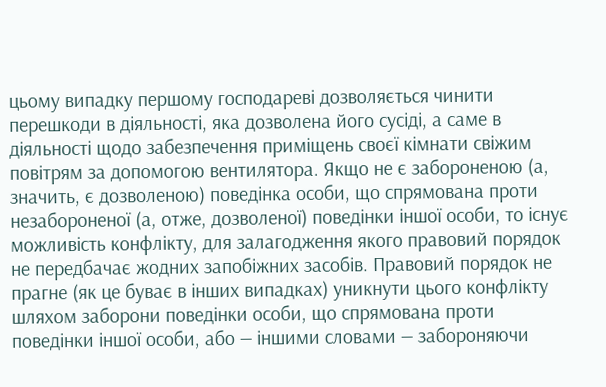цьому випадку першому господареві дозволяється чинити перешкоди в діяльності, яка дозволена його сусіді, а саме в діяльності щодо забезпечення приміщень своєї кімнати свіжим повітрям за допомогою вентилятора. Якщо не є забороненою (а, значить, є дозволеною) поведінка особи, що спрямована проти незабороненої (а, отже, дозволеної) поведінки іншої особи, то існує можливість конфлікту, для залагодження якого правовий порядок не передбачає жодних запобіжних засобів. Правовий порядок не прагне (як це буває в інших випадках) уникнути цього конфлікту шляхом заборони поведінки особи, що спрямована проти поведінки іншої особи, або — іншими словами — забороняючи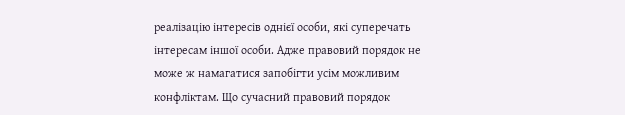реалізацію інтересів однієї особи, які суперечать інтересам іншої особи. Адже правовий порядок не може ж намагатися запобігти усім можливим конфліктам. Що сучасний правовий порядок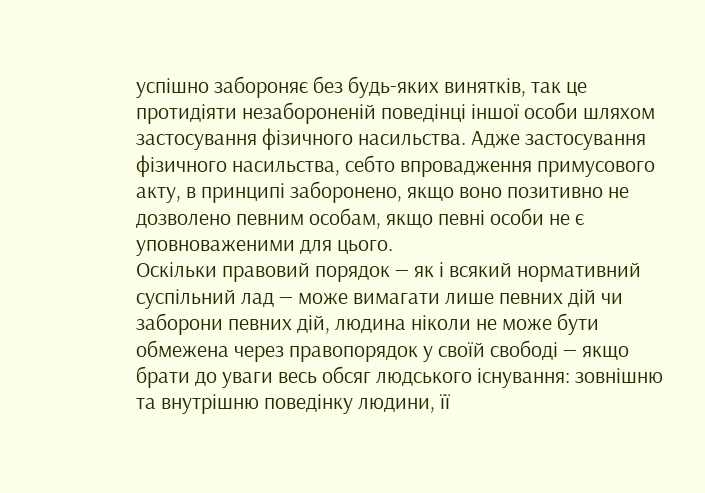успішно забороняє без будь-яких винятків, так це протидіяти незабороненій поведінці іншої особи шляхом застосування фізичного насильства. Адже застосування фізичного насильства, себто впровадження примусового акту, в принципі заборонено, якщо воно позитивно не дозволено певним особам, якщо певні особи не є уповноваженими для цього.
Оскільки правовий порядок — як і всякий нормативний суспільний лад — може вимагати лише певних дій чи заборони певних дій, людина ніколи не може бути обмежена через правопорядок у своїй свободі — якщо брати до уваги весь обсяг людського існування: зовнішню та внутрішню поведінку людини, її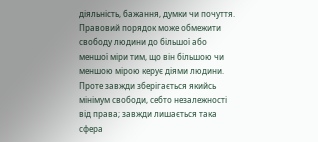діяльність, бажання, думки чи почуття. Правовий порядок може обмежити свободу людини до більшої або меншої міри тим, що він більшою чи меншою мірою керує діями людини. Проте завжди зберігається якийсь мінімум свободи, себто незалежності від права; завжди лишається така сфера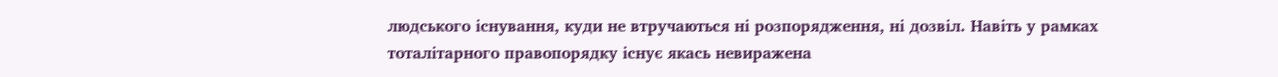людського існування, куди не втручаються ні розпорядження, ні дозвіл. Навіть у рамках тоталітарного правопорядку існує якась невиражена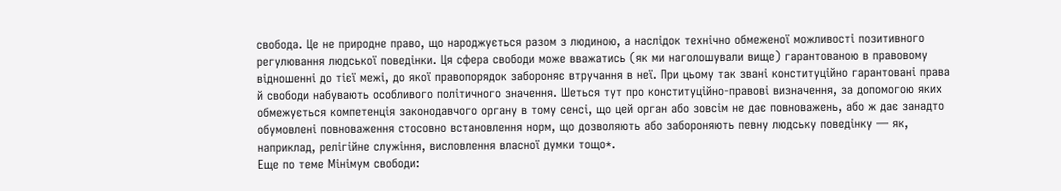свобода. Це не природне право, що народжується разом з людиною, а наслідок технічно обмеженої можливості позитивного регулювання людської поведінки. Ця сфера свободи може вважатись (як ми наголошували вище) гарантованою в правовому відношенні до тієї межі, до якої правопорядок забороняє втручання в неї. При цьому так звані конституційно гарантовані права й свободи набувають особливого політичного значення. Шеться тут про конституційно-правові визначення, за допомогою яких обмежується компетенція законодавчого органу в тому сенсі, що цей орган або зовсім не дає повноважень, або ж дає занадто обумовлені повноваження стосовно встановлення норм, що дозволяють або забороняють певну людську поведінку — як, наприклад, релігійне служіння, висловлення власної думки тощо*.
Еще по теме Мінімум свободи: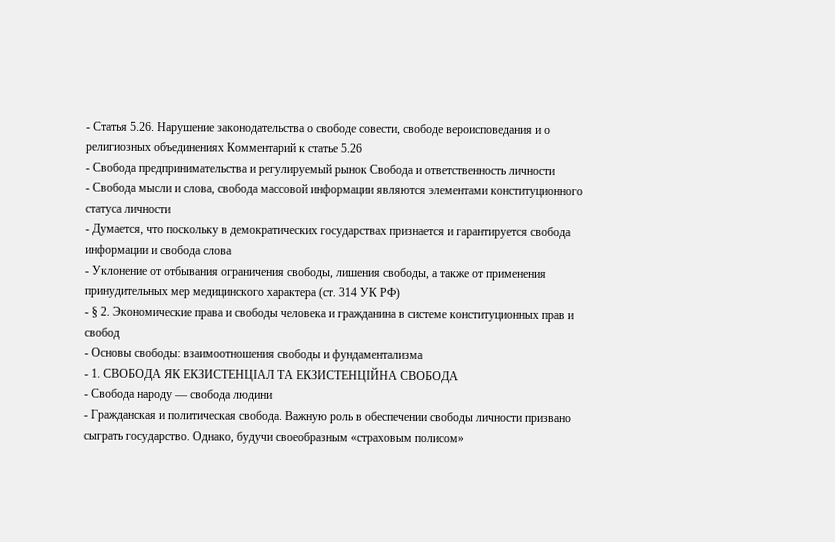- Статья 5.26. Нарушение законодательства о свободе совести, свободе вероисповедания и о религиозных объединениях Комментарий к статье 5.26
- Свобода предпринимательства и регулируемый рынок Свобода и ответственность личности
- Свобода мысли и слова, свобода массовой информации являются элементами конституционного статуса личности
- Думается, что поскольку в демократических государствах признается и гарантируется свобода информации и свобода слова
- Уклонение от отбывания ограничения свободы, лишения свободы, а также от применения принудительных мер медицинского характера (ст. 314 УК РФ)
- § 2. Экономические права и свободы человека и гражданина в системе конституционных прав и свобод
- Основы свободы: взаимоотношения свободы и фундаментализма
- 1. СВОБОДА ЯК ЕКЗИСТЕНЦІАЛ ТА ЕКЗИСТЕНЦІЙНА СВОБОДА
- Свобода народу — свобода людини
- Гражданская и политическая свобода. Важную роль в обеспечении свободы личности призвано сыграть государство. Однако, будучи своеобразным «страховым полисом»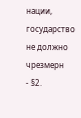нации, государство не должно чрезмерн
- §2.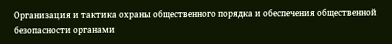Организация и тактика охраны общественного порядка и обеспечения общественной безопасности органами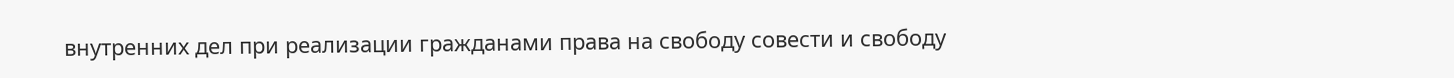внутренних дел при реализации гражданами права на свободу совести и свободу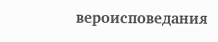вероисповедания